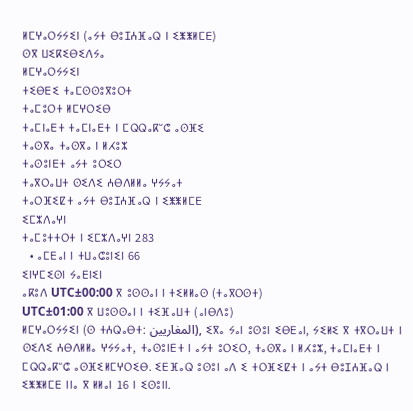ⵍⵎⵖⴰⵔⵢⵢⵉⵏ (ⴰⵢⵜ ⴱⵓⵊⵄⴼⴰⵕ ⵏ ⵉⵥⵥⵍⵎⴹ)
ⵙⴳ ⵡⵉⴽⵉⴱⵉⴷⵢⴰ
ⵍⵎⵖⴰⵔⵢⵢⵉⵏ
ⵜⵉⴱⴹⵉ ⵜⴰⵎⵙⵙⵓⴳⵓⵔⵜ
ⵜⴰⵎⵓⵔⵜ ⵍⵎⵖⵔⵉⴱ
ⵜⴰⵎⵏⴰⴹⵜ ⵜⴰⵎⵏⴰⴹⵜ ⵏ ⵎⵕⵕⴰⴽⵯⵛ ⴰⵙⴼⵉ
ⵜⴰⵙⴳⴰ ⵜⴰⵙⴳⴰ ⵏ ⵍⵃⵓⵣ
ⵜⴰⵙⵓⵏⴹⵜ ⴰⵢⵜ ⵓⵔⵉⵔ
ⵜⴰⴳⵔⴰⵡⵜ ⵙⵉⴷⵉ ⵄⴱⴷⵍⵍⴰ ⵖⵢⵢⴰⵜ
ⵜⴰⵔⴼⵉⵇⵜ ⴰⵢⵜ ⴱⵓⵊⵄⴼⴰⵕ ⵏ ⵉⵥⵥⵍⵎⴹ
ⵉⵎⵣⴷⴰⵖⵏ
ⵜⴰⵎⵓⵜⵜⵔⵜ ⵏ ⵉⵎⵣⴷⴰⵖⵏ 283
  • ⴰⵎⴹⴰⵏ ⵏ ⵜⵡⴰⵛⵓⵏⵉⵏ 66
ⵉⵏⵖⵎⵉⵙⵏ ⵢⴰⴹⵏⵉⵏ
ⴰⴽⵓⴷ UTC±00:00 ⴳ ⵓⵙⵙⴰⵏ ⵏ ⵜⵉⵍⵍⴰⵙ (ⵜⴰⴳⵔⵙⵜ)
UTC±01:00 ⴳ ⵡⵓⵙⵙⴰⵏ ⵏ ⵜⵉⴼⴰⵡⵜ (ⴰⵏⴱⴷⵓ)
ⵍⵎⵖⴰⵔⵢⵢⵉⵏ (ⵙ ⵜⵄⵕⴰⴱⵜ: المغاريين), ⵉⴳⴰ ⵢⴰⵏ ⵓⵙⵓⵏ ⵉⴱⴹⴰⵏ, ⵢⵉⵍⵉ ⴳ ⵜⴳⵔⴰⵡⵜ ⵏ ⵙⵉⴷⵉ ⵄⴱⴷⵍⵍⴰ ⵖⵢⵢⴰⵜ, ⵜⴰⵙⵓⵏⴹⵜ ⵏ ⴰⵢⵜ ⵓⵔⵉⵔ, ⵜⴰⵙⴳⴰ ⵏ ⵍⵃⵓⵣ, ⵜⴰⵎⵏⴰⴹⵜ ⵏ ⵎⵕⵕⴰⴽⵯⵛ ⴰⵙⴼⵉⵍⵎⵖⵔⵉⴱ. ⵉⴹⴼⴰⵕ ⵓⵙⵓⵏ ⴰⴷ ⵉ ⵜⵔⴼⵉⵇⵜ ⵏ ⴰⵢⵜ ⴱⵓⵊⵄⴼⴰⵕ ⵏ ⵉⵥⵥⵍⵎⴹ ⵏⵏⴰ ⴳ ⵍⵍⴰⵏ 16 ⵏ ⵉⵙⵓⵏⵏ.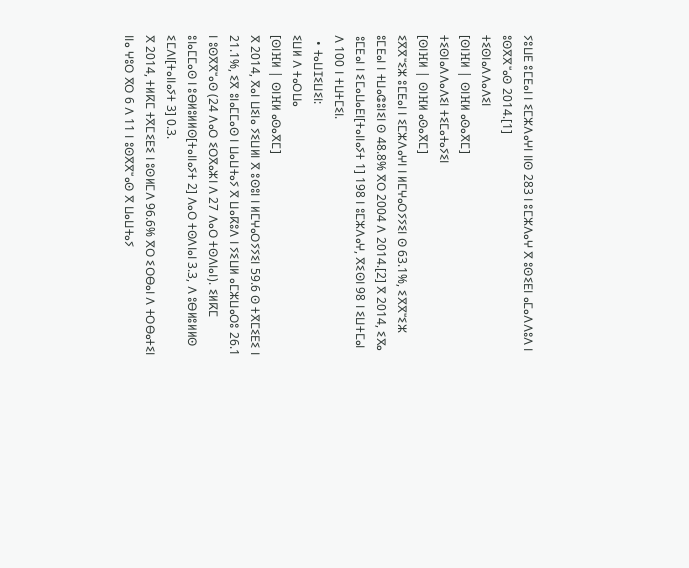ⵢⵓⵡⴹ ⵓⵎⴹⴰⵏ ⵏ ⵉⵎⵣⴷⴰⵖⵏ ⵏⵏⵙ 283 ⵏ ⵓⵎⵣⴷⴰⵖ ⴳ ⵓⵙⵉⴹⵏ ⴰⵎⴰⴷⴷⵓⴷ ⵏ ⵓⵙⴳⴳⵯⴰⵙ 2014.[1]
ⵜⵉⵙⵏⴰⴷⴷⴰⴷⵉⵏ
[ⵙⵏⴼⵍ | ⵙⵏⴼⵍ ⴰⵙⴰⴳⵎ]
ⵜⵉⵙⵏⴰⴷⴷⴰⴷⵉⵏ ⵜⵉⵎⴰⵜⴰⵢⵉⵏ
[ⵙⵏⴼⵍ | ⵙⵏⴼⵍ ⴰⵙⴰⴳⵎ]
ⵉⴳⴳⵯⵉⵣ ⵓⵎⴹⴰⵏ ⵏ ⵉⵎⵣⴷⴰⵖⵏ ⵏ ⵍⵎⵖⴰⵔⵢⵢⵉⵏ ⵙ 63.1%, ⵉⴳⴳⵯⵉⵣ ⵓⵎⴹⴰⵏ ⵏ ⵜⵡⴰⵛⵓⵏⵉⵏ ⵙ 48.8% ⴳⵔ 2004 ⴷ 2014.[2] ⴳ 2014, ⵉⴳⴰ ⵓⵎⴹⴰⵏ ⵏ ⵉⵎⴰⵡⴰⴹⵏ[ⵜⴰⵏⵏⴰⵢⵜ 1] 198 ⵏ ⵓⵎⵣⴷⴰⵖ, ⴳⵉⵙⵏ 98 ⵏ ⵉⵡⵜⵎⴰⵏ ⴷ 100 ⵏ ⵜⵡⵜⵎⵉⵏ.
  • ⵜⴰⵡⵊⵉⵡⵉⵏ:
ⵉⵡⵍ ⴷ ⵜⴰⵔⵡⴰ
[ⵙⵏⴼⵍ | ⵙⵏⴼⵍ ⴰⵙⴰⴳⵎ]
ⴳ 2014, ⴳⴰⵏ ⵡⵉⵏⴰ ⵢⵉⵡⵍⵏ ⴳ ⵓⵙⵓⵏ ⵏ ⵍⵎⵖⴰⵔⵢⵢⵉⵏ 59.6 ⵙ ⵜⴳⵎⵉⴹⵉ ⵏ 21.1%, ⵉⴳ ⵓⵏⴰⵎⵎⴰⵙ ⵏ ⵡⴰⵡⵜⴰⵢ ⴳ ⵡⴰⴽⵓⴷ ⵏ ⵢⵉⵡⵍ ⴰⵎⵣⵡⴰⵔⵓ 26.1 ⵏ ⵓⵙⴳⴳⵯⴰⵙ (24 ⴷⴰⵔ ⵉⵔⴳⴰⵣⵏ ⴷ 27 ⴷⴰⵔ ⵜⵙⴷⵏⴰⵏ). ⵉⵍⴽⵎ ⵓⵏⴰⵎⵎⴰⵙ ⵏ ⵓⴱⵍⵓⵍⵍⵙ[ⵜⴰⵏⵏⴰⵢⵜ 2] ⴷⴰⵔ ⵜⵙⴷⵏⴰⵏ 3.3, ⴷ ⵓⴱⵍⵓⵍⵍⵙ ⵉⵎⴷⵏ[ⵜⴰⵏⵏⴰⵢⵜ 3] 0.3.
ⴳ 2014, ⵜⵍⴽⵎ ⵜⴳⵎⵉⴹⵉ ⵏ ⵓⵙⵍⵎⴷ 96.6% ⴳⵔ ⵉⵔⴱⴰⵏ ⴷ ⵜⵔⴱⴰⵜⵉⵏ ⵏⵏⴰ ⵖⵓⵔ ⴳⵔ 6 ⴷ 11 ⵏ ⵓⵙⴳⴳⵯⴰⵙ ⴳ ⵡⴰⵡⵜⴰⵢ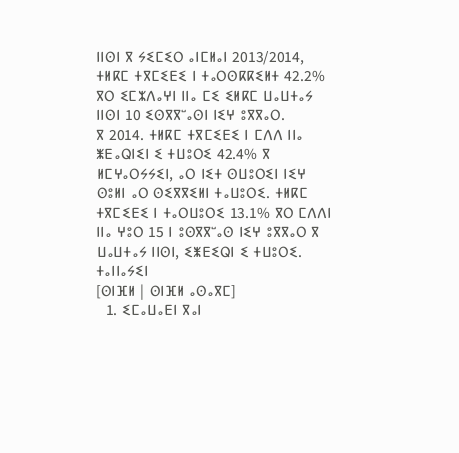ⵏⵏⵙⵏ ⴳ ⵢⵉⵎⵉⵔ ⴰⵏⵎⵍⴰⵏ 2013/2014, ⵜⵍⴽⵎ ⵜⴳⵎⵉⴹⵉ ⵏ ⵜⴰⵔⵙⴽⴽⵉⵍⵜ 42.2% ⴳⵔ ⵉⵎⵣⴷⴰⵖⵏ ⵏⵏⴰ ⵎⵉ ⵉⵍⴽⵎ ⵡⴰⵡⵜⴰⵢ ⵏⵏⵙⵏ 10 ⵉⵙⴳⴳⵯⴰⵙⵏ ⵏⵉⵖ ⵓⴳⴳⴰⵔ.
ⴳ 2014. ⵜⵍⴽⵎ ⵜⴳⵎⵉⴹⵉ ⵏ ⵎⴷⴷ ⵏⵏⴰ ⵥⴹⴰⵕⵏⵉⵏ ⵉ ⵜⵡⵓⵔⵉ 42.4% ⴳ ⵍⵎⵖⴰⵔⵢⵢⵉⵏ, ⴰⵔ ⵏⵉⵜ ⵙⵡⵓⵔⵉⵏ ⵏⵉⵖ ⵙⵓⵍⵏ ⴰⵔ ⵙⵉⴳⴳⵉⵍⵏ ⵜⴰⵡⵓⵔⵉ. ⵜⵍⴽⵎ ⵜⴳⵎⵉⴹⵉ ⵏ ⵜⴰⵔⵡⵓⵔⵉ 13.1% ⴳⵔ ⵎⴷⴷⵏ ⵏⵏⴰ ⵖⵓⵔ 15 ⵏ ⵓⵙⴳⴳⵯⴰⵙ ⵏⵉⵖ ⵓⴳⴳⴰⵔ ⴳ ⵡⴰⵡⵜⴰⵢ ⵏⵏⵙⵏ, ⵉⵥⴹⵉⵕⵏ ⵉ ⵜⵡⵓⵔⵉ.
ⵜⴰⵏⵏⴰⵢⵉⵏ
[ⵙⵏⴼⵍ | ⵙⵏⴼⵍ ⴰⵙⴰⴳⵎ]
  1. ⵉⵎⴰⵡⴰⴹⵏ ⴳⴰⵏ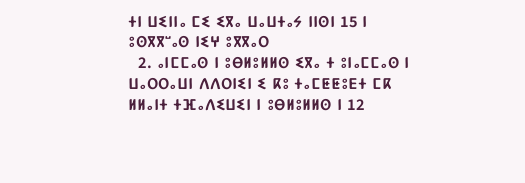ⵜⵏ ⵡⵉⵏⵏⴰ ⵎⵉ ⵉⴳⴰ ⵡⴰⵡⵜⴰⵢ ⵏⵏⵙⵏ 15 ⵏ ⵓⵙⴳⴳⵯⴰⵙ ⵏⵉⵖ ⵓⴳⴳⴰⵔ
  2. ⴰⵏⵎⵎⴰⵙ ⵏ ⵓⴱⵍⵓⵍⵍⵙ ⵉⴳⴰ ⵜ ⵓⵏⴰⵎⵎⴰⵙ ⵏ ⵡⴰⵔⵔⴰⵡⵏ ⴷⴷⵔⵏⵉⵏ ⵉ ⴽⵓ ⵜⴰⵎⵟⵟⵓⴹⵜ ⵎⴽ ⵍⵍⴰⵏⵜ ⵜⴼⴰⴷⵉⵡⵉⵏ ⵏ ⵓⴱⵍⵓⵍⵍⵙ ⵏ 12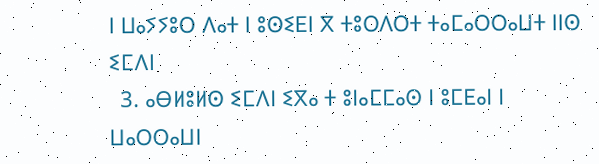ⵏ ⵡⴰⵢⵢⵓⵔ ⴷⴰⵜ ⵏ ⵓⵙⵉⴹⵏ ⴳ ⵜⵓⵔⴷⵔⵜ ⵜⴰⵎⴰⵔⵔⴰⵡⵜ ⵏⵏⵙ ⵉⵎⴷⵏ
  3. ⴰⴱⵍⵓⵍⵙ ⵉⵎⴷⵏ ⵉⴳⴰ ⵜ ⵓⵏⴰⵎⵎⴰⵙ ⵏ ⵓⵎⴹⴰⵏ ⵏ ⵡⴰⵔⵔⴰⵡⵏ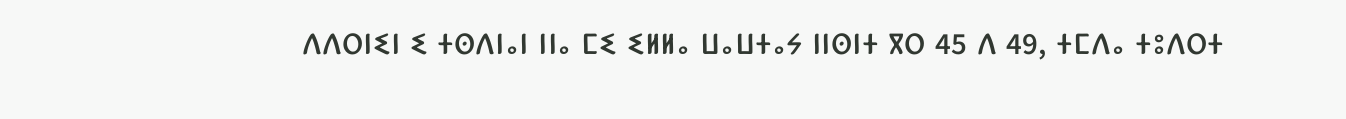ⴷⴷⵔⵏⵉⵏ ⵉ ⵜⵙⴷⵏⴰⵏ ⵏⵏⴰ ⵎⵉ ⵉⵍⵍⴰ ⵡⴰⵡⵜⴰⵢ ⵏⵏⵙⵏⵜ ⴳⵔ 45 ⴷ 49, ⵜⵎⴷⴰ ⵜⵓⴷⵔⵜ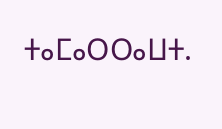ⵜⴰⵎⴰⵔⵔⴰⵡⵜ.